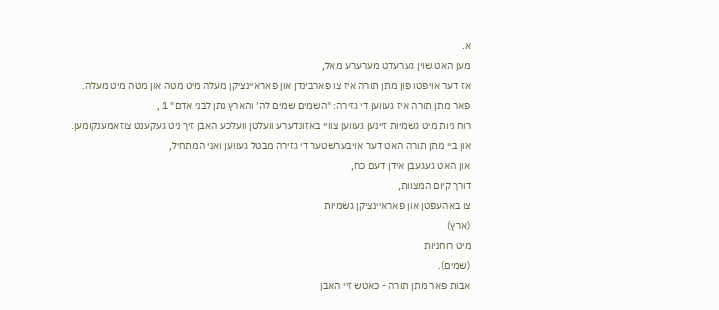א.
מען האט שוין גערעדט מערערע מאל,
אז דער אויפטו פון מתן תורה איז צו פארבינדן און פאראיינציקן מעלה מיט מטה און מטה מיט מעלה.
פאר מתן תורה איז געווען די גזירה: "השמים שמים לה׳ והארץ נתן לבני אדם" 1 ,
רוח ניות מיט גשמיות זיינען געווען צוויי באזונדערע וועלטן וועלכע האבן זיך ניט געקענט צוזאמענקומען.
און ביי מתן תורה האט דער אויבערשטער די גזירה מבטל געווען ואני המתחיל,
און האט געגעבן אידן דעם כח,
דורך קיום המצוות,
צו באהעפטן און פאראיינציקן גשמיות
(ארץ)
מיט רוחניות
(שמים).
אבות פאר מתן תורה - כאטש זיי האבן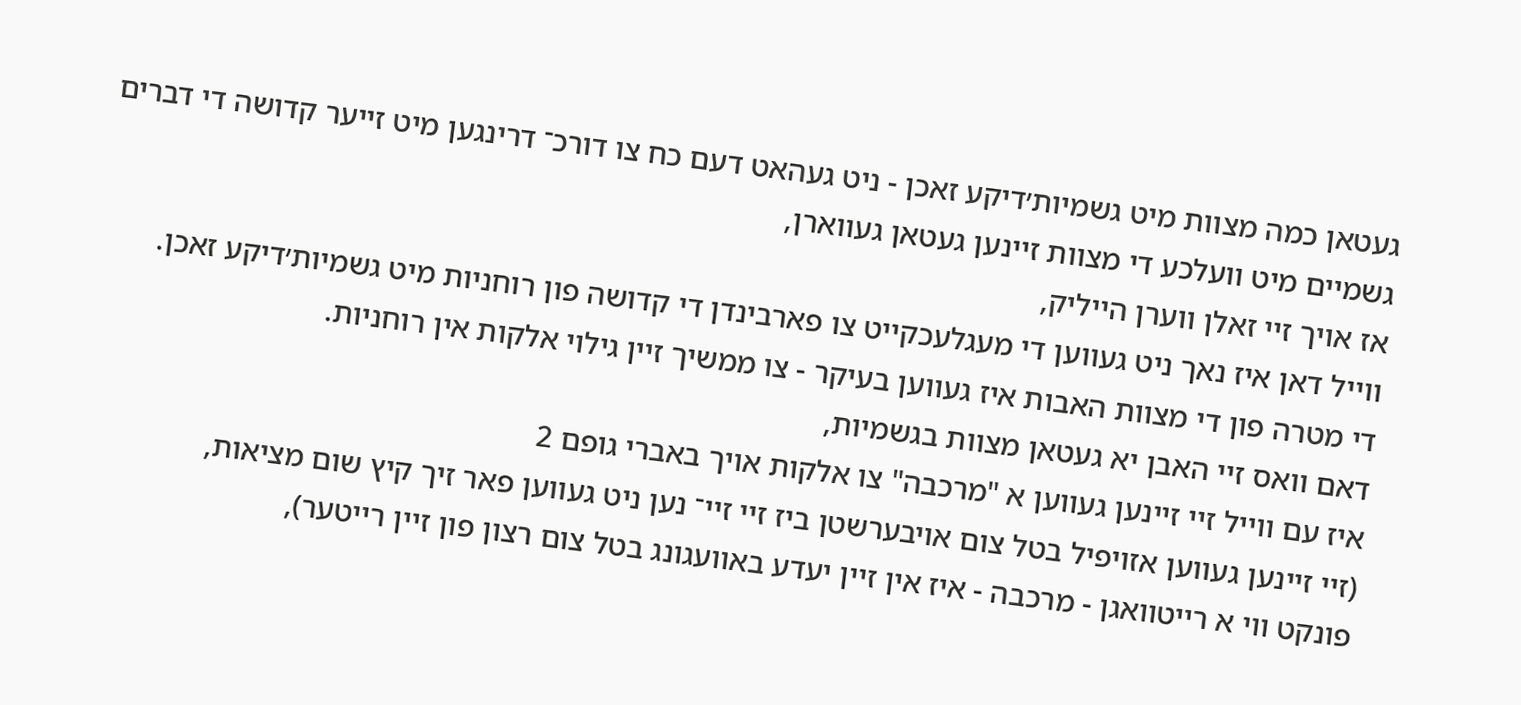געטאן כמה מצוות מיט גשמיות׳דיקע זאכן - ניט געהאט דעם כח צו דורכ־ דרינגען מיט זייער קדושה די דברים גשמיים מיט וועלכע די מצוות זיינען געטאן געווארן,
אז אויך זיי זאלן ווערן הייליק,
ווייל דאן איז נאך ניט געווען די מעגלעכקייט צו פארבינדן די קדושה פון רוחניות מיט גשמיות׳דיקע זאכן.
די מטרה פון די מצוות האבות איז געווען בעיקר - צו ממשיך זיין גילוי אלקות אין רוחניות.
דאם וואס זיי האבן יא געטאן מצוות בגשמיות,
איז עם ווייל זיי זיינען געווען א "מרכבה" צו אלקות אויך באברי גופם 2
(זיי זיינען געווען אזויפיל בטל צום אויבערשטן ביז זיי זיי־ נען ניט געווען פאר זיך קיץ שום מציאות,
פונקט ווי א רייטוואגן - מרכבה - איז אין זיין יעדע באוועגונג בטל צום רצון פון זיין רייטער),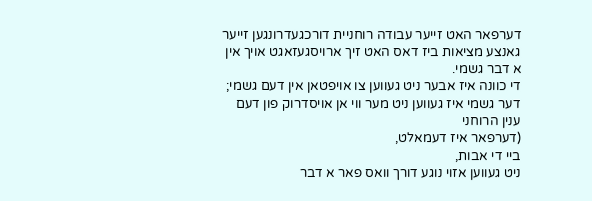דערפאר האט זייער עבודה רוחניית דורכגעדרונגען זייער גאנצע מציאות ביז דאס האט זיך ארויסגעזאגט אויך אין א דבר גשמי.
די כוונה איז אבער ניט געווען צו אויפטאן אין דעם גשמי; דער גשמי איז געווען ניט מער ווי אן אויסדרוק פון דעם ענין הרוחני
(דערפאר איז דעמאלט,
ביי די אבות,
ניט געווען אזוי נוגע דורך וואס פאר א דבר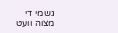גשמי די מצוה וועט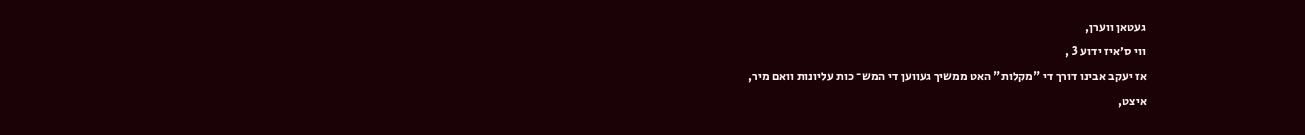געטאן ווערן,
ווי ס׳איז ידוע 3 ,
אז יעקב אבינו דורך די "מקלות" האט ממשיך געווען די המש־ כות עליונות וואם מיר,
איצט,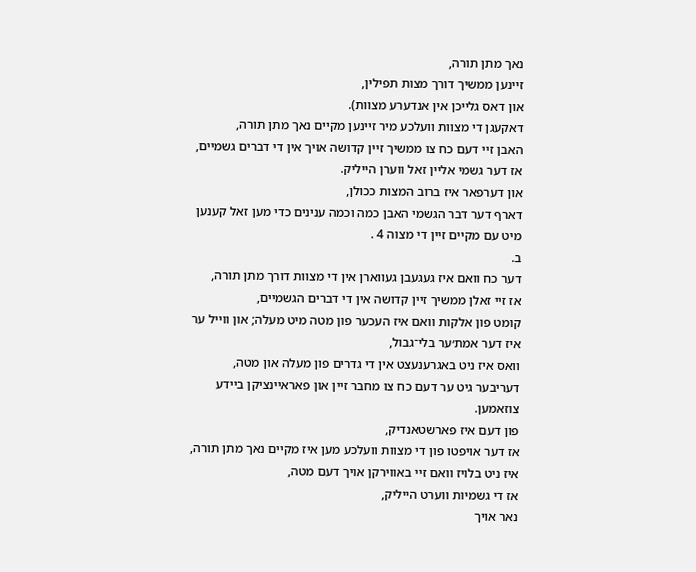נאך מתן תורה,
זיינען ממשיך דורך מצות תפילין,
און דאס גלייכן אין אנדערע מצוות).
דאקעגן די מצוות וועלכע מיר זיינען מקיים נאך מתן תורה,
האבן זיי דעם כח צו ממשיך זיין קדושה אויך אין די דברים גשמיים,
אז דער גשמי אליין זאל ווערן הייליק.
און דערפאר איז ברוב המצות ככולן,
דארף דער דבר הגשמי האבן כמה וכמה ענינים כדי מען זאל קענען מיט עם מקיים זיין די מצוה 4 .
ב.
דער כח וואם איז געגעבן געווארן אין די מצוות דורך מתן תורה,
אז זיי זאלן ממשיך זיין קדושה אין די דברים הגשמיים,
קומט פון אלקות וואם איז העכער פון מטה מיט מעלה; און ווייל ער איז דער אמת׳ער בלי־גבול,
וואס איז ניט באגרענעצט אין די גדרים פון מעלה און מטה,
דעריבער גיט ער דעם כח צו מחבר זיין און פאראיינציקן ביידע צוזאמען.
פון דעם איז פארשטאנדיק,
אז דער אויפטו פון די מצוות וועלכע מען איז מקיים נאך מתן תורה,
איז ניט בלויז וואם זיי באווירקן אויך דעם מטה,
אז די גשמיות ווערט הייליק,
נאר אויך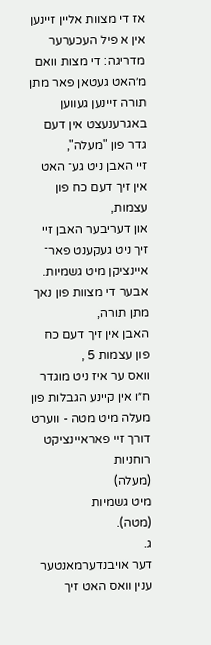אז די מצוות אליין זיינען אין א פיל העכערער מדריגה: די מצות וואם מ׳האט געטאן פאר מתן תורה זיינען געווען באגרענעצט אין דעם גדר פון "מעלה",
זיי האבן ניט גע־ האט אין זיך דעם כח פון עצמות,
און דעריבער האבן זיי זיך ניט געקענט פאר־ איינציקן מיט גשמיות.
אבער די מצוות פון נאך מתן תורה,
האבן אין זיך דעם כח פון עצמות 5 ,
וואס ער איז ניט מוגדר ח״ו אין קיינע הגבלות פון מעלה מיט מטה - ווערט דורך זיי פאראיינציקט רוחניות
(מעלה)
מיט גשמיות
(מטה).
ג.
דער אויבנדערמאנטער ענין וואס האט זיך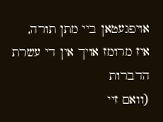אויפגעטאן ביי מתן תורה,
איז מרומז אויך אין די עשרת הדברות
(וואם זיי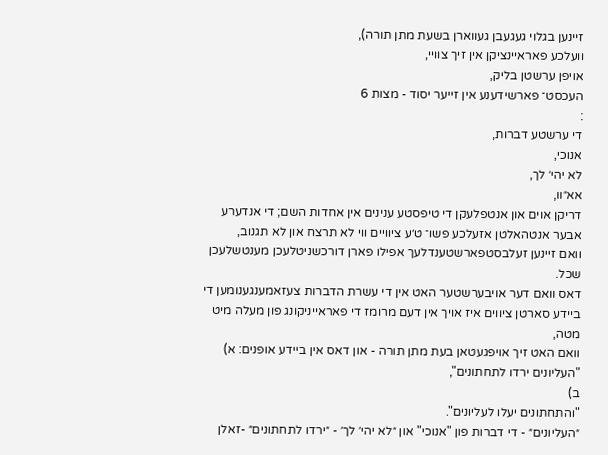זיינען בגלוי געגעבן געווארן בשעת מתן תורה),
וועלכע פאראיינציקן אין זיך צוויי,
אויפן ערשטן בליק,
העכסט־ פארשידענע אין זייער יסוד - מצות 6
:
די ערשטע דברות,
אנוכי,
לא יהי׳ לך,
אא״וו,
דריקן אוים און אנטפלעקן די טיפסטע ענינים אין אחדות השם; די אנדערע אבער אנטהאלטן אזעלכע פשו־ ט׳ע ציוויים ווי לא תרצח און לא תגנוב,
וואם זיינען זעלבסטפארשטענדלעך אפילו פארן דורכשניטלעכן מענטשלעכן שכל.
דאס וואם דער אויבערשטער האט אין די עשרת הדברות צעזאמענגענומען די ביידע סארטן ציווים איז אויך אין דעם מרומז די פאראייניקונג פון מעלה מיט מטה,
וואם האט זיך אויפגעטאן בעת מתן תורה - און דאס אין ביידע אופנים: א)
"העליונים ירדו לתחתונים",
ב)
"והתחתונים יעלו לעליונים".
״העליונים״ - די דברות פון "אנוכי" און ״לא יהי׳ לך׳ - ״ירדו לתחתונים״ -זאלן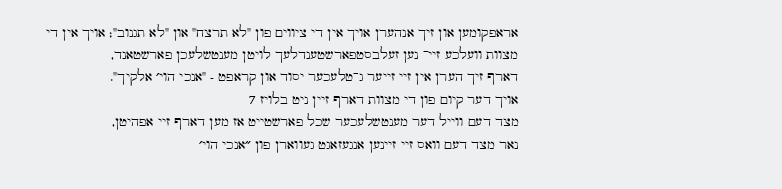אראפקומען און זיך אנהערן אויך אין די ציווים פון "לא תרצח" און "לא תגנוב"; אויך אין די מצוות וועלכע זיי־ נען זעלבסטפארשטענדלעך לויטן מענטשלעכן פארשטאנד,
דארף זיך הערן אין זיי זייער ג־טלעכער יסוד און קראפט - "אנכי הוי׳ אלקיך".
אויך דער קיום פון די מצוות דארף זיין ניט בלויז 7
מצד דעם ווייל דער מענטשלעכער שכל פארשטייט אז מען דארף זיי אפהיטן,
נאר מצד דעם וואס זיי זיינען אנגעזאגט געווארן פון ״אנכי הוי׳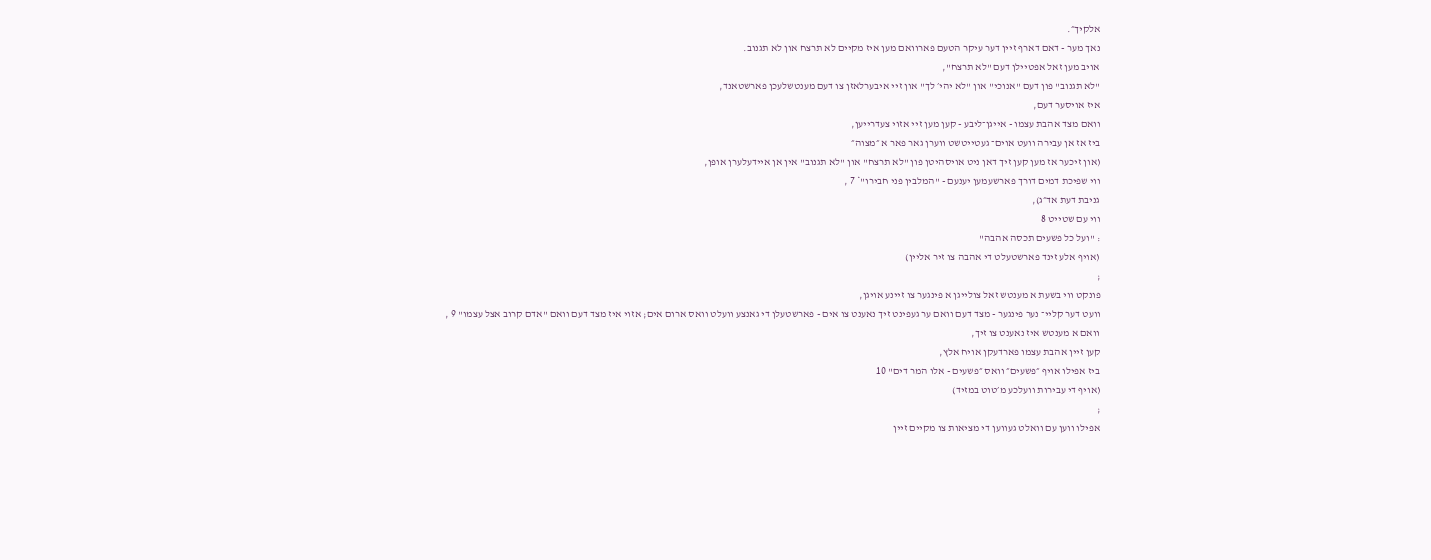אלקיך״.
נאך מער - דאם דארף זיין דער עיקר הטעם פארוואם מען איז מקיים לא תרצח און לא תגנוב.
אויב מען זאל אפטיילן דעם "לא תרצח",
"לא תגנוב" פון דעם "אנוכי" און "לא יהי׳ לך" און זיי איבערלאזן צו דעם מענטשלעכן פארשטאנד,
איז אויסער דעם,
וואם מצד אהבת עצמו - אייגן־ליבע - קען מען זיי אזוי צעדרייען,
ביז אז אן עבירה וועט אוים־ געטייטשט ווערן גאר פאר א ״מצוה״
(און זיכער אז מען קען זיך דאן ניט אויסהיטן פון "לא תרצח" און "לא תגנוב" אין אן איידעלערן אופן,
ווי שפיכת דמים דורך פארשעמען יענעם - "המלבין פני חבירו"* 7 ,
גניבת דעת אד״ג),
ווי עם שטייט 8
: "ועל כל פשעים תכסה אהבה"
(אויף אלע זינד פארשטעלט די אהבה צו זיר אליין)
;
פונקט ווי בשעת א מענטש זאל צולייגן א פינגער צו זיינע אויגן,
וועט דער קליי־ נער פינגער - מצד דעם וואם ער געפינט זיך נאענט צו אים - פארשטעלן די גאנצע וועלט וואס ארום אים; אזוי איז מצד דעם וואם "אדם קרוב אצל עצמו" 9 ,
וואם א מענטש איז נאענט צו זיך,
קען זיין אהבת עצמו פארדעקן אויח אלץ,
ביז אפילו אויף ״פשעים״ וואס ״פשעים - אלו המר דים" 10
(אויף די עבירות וועלכע מ׳טוט במזיד)
;
אפילו ווען עם וואלט געווען די מציאות צו מקיים זיין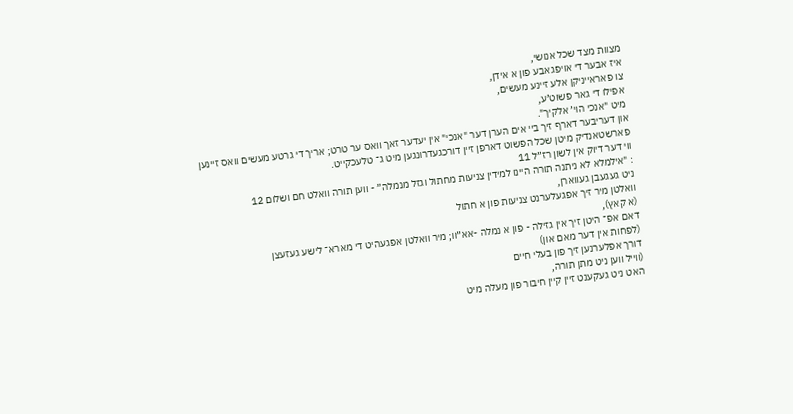מצוות מצד שכל אנושי,
איז אבער די אויפגאבע פון א אידן,
צו פאראייניקן אלע זיינע מעשים,
אפילו די גאר פשוט׳ע,
מיט "אנכי הוי׳ אלקיך".
און דעריבער דארף זיך ביי אים הערן דער "אנכי" אין יעדער זאך וואס ער טרט; אריך די גרטע מעשים וואס זיינען פארשטאנדיק מיטן שכל הפשוט דארפן זיין דורכגעדרונגען מיט ג־ טלעכקייט.
ווי דער דיוק אין לשון רז״ל 11
: "אילמלא לא ניתנה תורה היינו למידין צניעות מחתול וגזל מנמלה״ - ווען תורה וואלט חם ושלום 12
ניט געגעבן געווארן,
וואלטן מיר זיך אפגעלערנט צניעות פון א חתול
(א קאץ),
דאם אפ־ היטן זיך אין גזילה - פון א נמלה -אא״וו; מיר וואלטן אפגעהיט די מארא־ לישע געזעצן
(לפחות אין דער מאם און)
דורך אפלערנען זיך פון בעלי חיים
(ווייל ווען ניט מתן תורה,
האט ניט געקענט זיין קיין חיבור פון מעלה מיט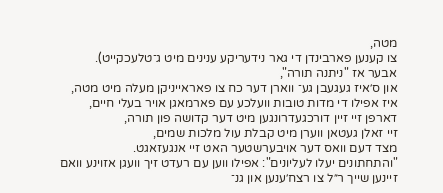מטה,
צו קענען פארבינדן די גאר נידעריקע ענינים מיט ג־טלעכקייט).
אבער אז "ניתנה תורה",
און ס׳איז געגעבן גע־ ווארן דער כח צו פאראייניקן מעלה מיט מטה,
איז אפילו די מדות טובות וועלכע עם פארמאגן אויר בעלי חיים,
דארפן זיי זיין דורכגעדרונגען מיט דער קדושה פון תורה,
זיי זאלן געטאן ווערן מיט קבלת עול מלכות שמים,
מצד דעם וואס דער אויבערשטער האט זיי אנגעזאגט.
"והתחתונים יעלו לעליונים": אפילו ווען עם רעדט זיך וועגן אזוינע וואם זיינען שייך ר״ל צו רצח׳ענען און גנ־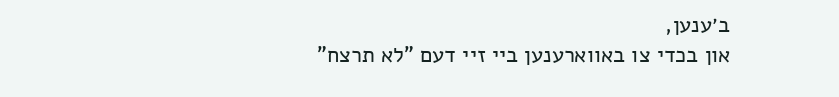ב׳ענען,
און בכדי צו באווארענען ביי זיי דעם "לא תרצח"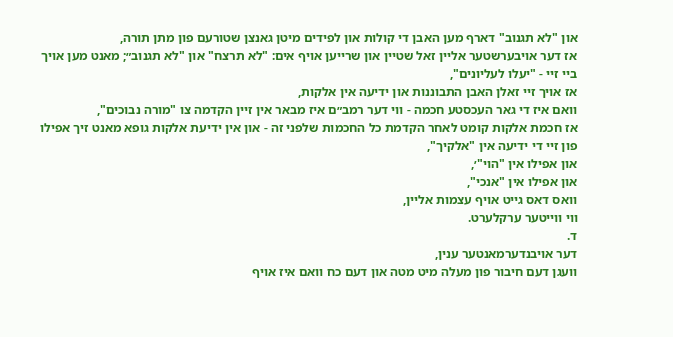און "לא תגנוב" דארף מען האבן די קולות און לפידים מיטן גאנצן שטורעם פון מתן תורה,
אז דער אויבערשטער אליין זאל שטיין און שרייען אויף אים: "לא תרצח" און "לא תגנוב״; מאנט מען אויך ביי זיי - "יעלו לעליונים",
אז אויך זיי זאלן האבן התבוננות און ידיעה אין אלקות,
וואם איז די גאר העכסטע חכמה - ווי דער רמב״ם איז מבאר אין זיין הקדמה צו "מורה נבוכים",
אז חכמת אלקות קומט לאחר הקדמת כל החכמות שלפני זה - און אין ידיעת אלקות גופא מאנט זיך אפילו פון זיי די ידיעה אין "אלקיך",
און אפילו אין "הוי"׳,
און אפילו אין "אנכי",
וואס דאס גייט אויף עצמות אליין,
ווי ווייטער ערקלערט.
ד.
דער אויבנדערמאנטער ענין,
וועגן דעם חיבור פון מעלה מיט מטה און דעם כח וואם איז אויף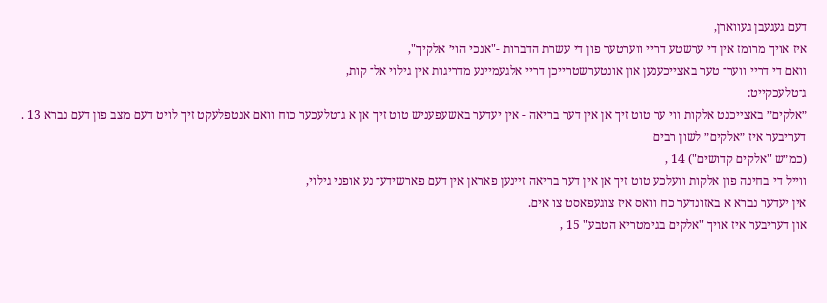דעם געגעבן געווארן,
איז אויך מרומז אין די ערשטע דריי ווערטער פון די עשרת הדברות -"אנכי הוי׳ אלקיך",
וואם די דריי ווער־ טער באצייכענען און אונטערשטרייכן דריי אלגעמיינע מדריגות אין גילוי אל־ קות,
ג־טלעכקייט:
״אלקים״ באצײכנט אלקות ווי ער טוט זיך אן אין דער בריאה - אין יעדער באשעפעניש טוט זיך אן א ג־טלעכער כוח וואם אנטפלעקט זיך לויט דעם מצב פון דעם נברא 13 .
דעריבער איז ״אלקים״ לשון רבים
(כמ״ש "אלקים קדושים") 14 ,
ווייל די בחינה פון אלקות וועלכע טוט זיך אן אין דער בריאה זיינען פאראן אין דעם פארשידע־ נע אופני גילוי,
אין יעדער נברא א באזונדער כח וואס איז צוגעפאסט צו אים.
און דעריבער איז אויך "אלקים בגימטריא הטבע" 15 ,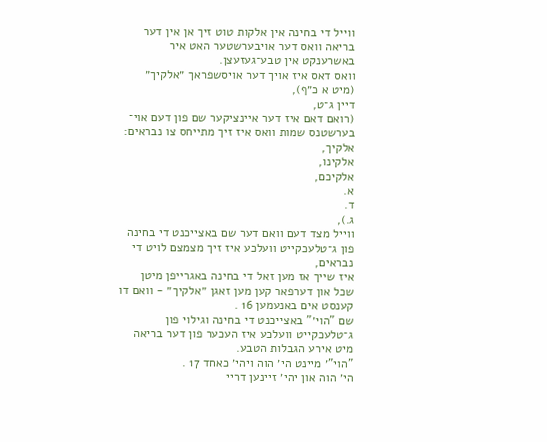ווייל די בחינה אין אלקות טוט זיך אן אין דער בריאה וואס דער אויבערשטער האט איר באשרענקט אין טבע־געזעצן.
וואס דאס איז אויך דער אויסשפראך ״אלקיך״
(מיט א כ״ף),
דיין ג־ט,
(רואם דאם איז דער איינציקער שם פון דעם אוי־ בערשטנס שמות וואס איז זיך מתייחס צו נבראים: אלקיך,
אלקינו,
אלקיכם,
א.
ד.
ג.),
ווייל מצד דעם וואם דער שם באצייכנט די בחינה פון ג־טלעכקייט וועלכע איז זיך מצמצם לויט די נבראים,
איז שייך אז מען זאל די בחינה באגרייפן מיטן שכל און דערפאר קען מען זאגן ״אלקיך״ - וואם דו קענסט אים באנעמען 16 .
שם "הוי׳" באצייכנט די בחינה וגילוי פון ג־טלעכקייט וועלכע איז העכער פון דער בריאה מיט אירע הגבלות הטבע.
"הוי"׳ מיינט הי׳ הוה ויהי׳ כאחד 17 .
הי׳ הוה און יהי׳ זיינען דריי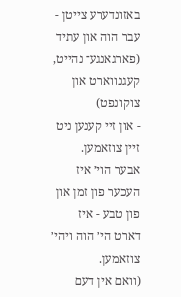באזונדערע צייטן - עבר הוה און עתיד
(פארגאנגע־ נהייט,
קעגנווארט און צוקונפט)
- און זיי קענען ניט זיין צוזאמען.
אבער הוי׳ איז העכער פון זמן און פון טבע - איז דארט הי׳ הוה ויהי׳ צוזאמען.
(וואם אין דעם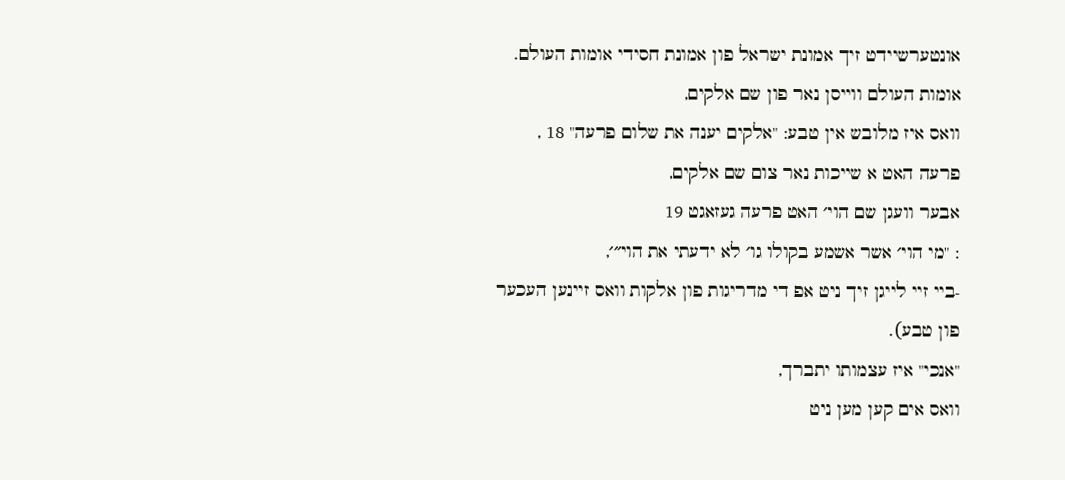אונטערשיידט זיך אמונת ישראל פון אמונת חסידי אומות העולם.
אומות העולם ווייסן נאר פון שם אלקים,
וואס איז מלובש אין טבע: "אלקים יענה את שלום פרעה" 18 ,
פרעה האט א שייכות נאר צום שם אלקים,
אבער וועגן שם הוי׳ האט פרעה געזאגט 19
: "מי הוי׳ אשר אשמע בקולו גו׳ לא ידעתי את הוי״׳,
-ביי זיי לייגן זיך ניט אפ די מדריגות פון אלקות וואס זיינען העכער פון טבע).
"אנכי" איז עצמותו יתברך,
וואס אים קען מען ניט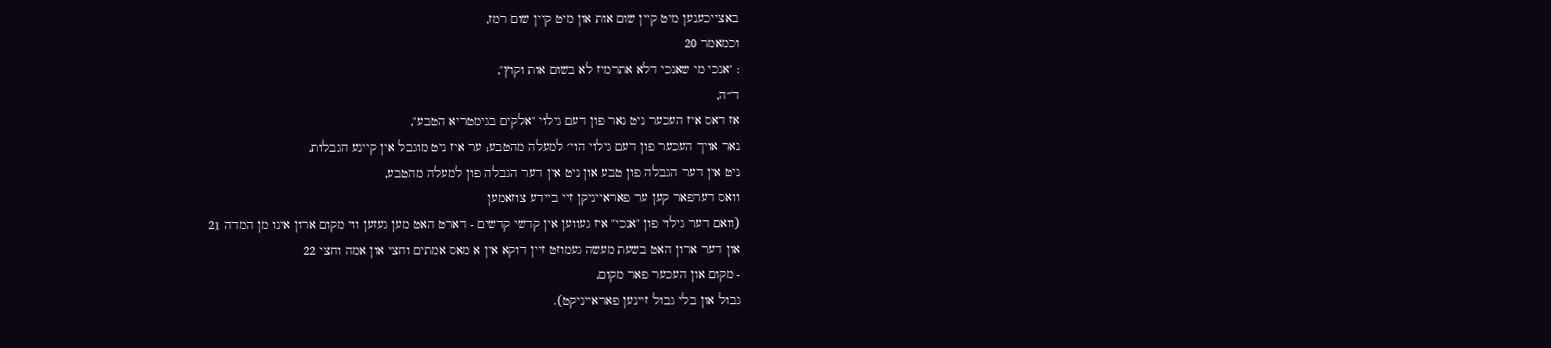באצייכענען מיט קיין שום אות און מיט קיין שום רמז,
וכמאמר 20
: "אנכי מי שאנכי דלא אתרמיז לא בשום אות וקוץ",
ד״ה,
אז דאס איז העכער ניט נאר פון דעם גילוי "אלקים בגימטריא הטבע",
נאר אויך העכער פון דעם גילוי הוי׳ למעלה מהטבע; ער איז ניט מוגבל אין קיינע הגבלות,
ניט אין דער הגבלה פון טבע און ניט אין דער הגבלה פון למעלה מהטבע,
וואס דערפאר קען ער פאראייניקן זיי ביידע צוזאמען
(וואם דער גילוי פון "אנכי" איז געווען אין קדשי קדשים - דארט האט מען געזען ווי מקום ארון אינו מן המדה 21
און דער ארון האט בשעת מעשה געמוזט זיין דוקא אין א מאס אמתים וחצי און אמה וחצי 22
- מקום און העכער פאר מקום,
גבול און בלי גבול זיינען פאראייניקט).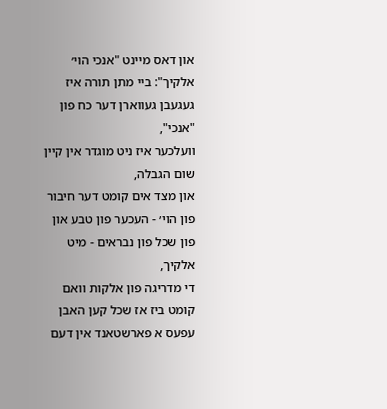און דאס מיינט "אנכי הוי׳ אלקיך": ביי מתן תורה איז געגעבן געווארן דער כח פון "אנכי",
וועלכער איז ניט מוגדר אין קיין שום הגבלה,
און מצד אים קומט דער חיבור פון הוי׳ - העכער פון טבע און פון שכל פון נבראים - מיט אלקיך,
די מדריגה פון אלקות וואם קומט ביז אז שכל קען האבן עפעס א פארשטאנד אין דעם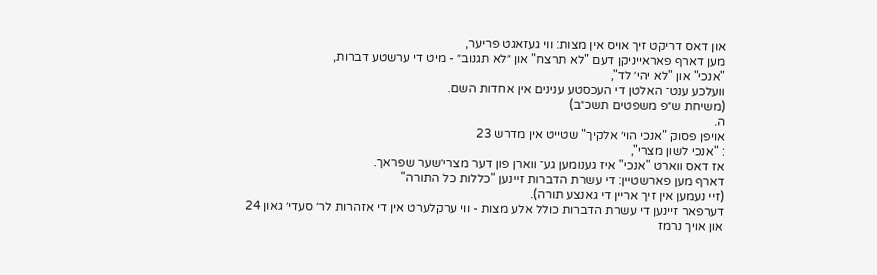און דאס דריקט זיך אויס אין מצות: ווי געזאגט פריער,
מען דארף פאראייניקן דעם "לא תרצח" און ״לא תגנוב״ - מיט די ערשטע דברות,
"אנכי" און "לא יהי׳ לד",
וועלכע ענט־ האלטן די העכסטע ענינים אין אחדות השם.
(משיחת ש״פ משפטים תשכ״ב)
ה.
אויפן פסוק "אנכי הוי׳ אלקיך" שטייט אין מדרש 23
: "אנכי לשון מצרי",
אז דאס ווארט "אנכי" איז גענומען גע־ ווארן פון דער מצרי׳שער שפראך.
דארף מען פארשטיין: די עשרת הדברות זיינען "כללות כל התורה"
(זיי נעמען אין זיך אריין די גאנצע תורה).
דערפאר זיינען די עשרת הדברות כולל אלע מצות - ווי ערקלערט אין די אזהרות לר׳ סעדי׳ גאון 24
און אויך נרמז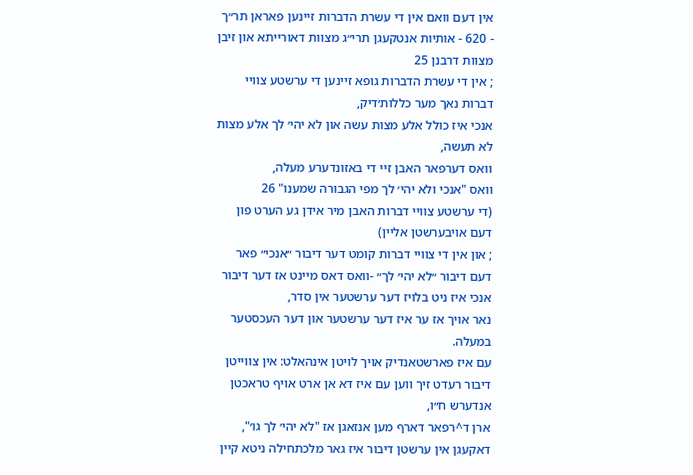אין דעם וואם אין די עשרת הדברות זיינען פאראן תר״ך - 620 - אותיות אנטקעגן תרי״ג מצוות דאורייתא און זיבן מצוות דרבנן 25
; אין די עשרת הדברות גופא זיינען די ערשטע צוויי דברות נאך מער כללות׳דיק,
אנכי איז כולל אלע מצות עשה און לא יהי׳ לך אלע מצות לא תעשה,
וואס דערפאר האבן זיי די באזונדערע מעלה,
וואס "אנכי ולא יהי׳ לך מפי הגבורה שמענו" 26
(די ערשטע צוויי דברות האבן מיר אידן גע הערט פון דעם אויבערשטן אליין)
; און אין די צוויי דברות קומט דער דיבור ״אנכי״ פאר דעם דיבור ״לא יהי׳ לך״ -וואס דאס מיינט אז דער דיבור אנכי איז ניט בלויז דער ערשטער אין סדר,
נאר אויך אז ער איז דער ערשטער און דער העכסטער במעלה.
עם איז פארשטאנדיק אויך לויטן אינהאלט: אין צווייטן דיבור רעדט זיך ווען עם איז דא אן ארט אויף טראכטן אנדערש ח״ו,
ארן ד^רפאר דארף מען אנזאגן אז "לא יהי׳ לך גו׳",
דאקעגן אין ערשטן דיבור איז גאר מלכתחילה ניטא קיין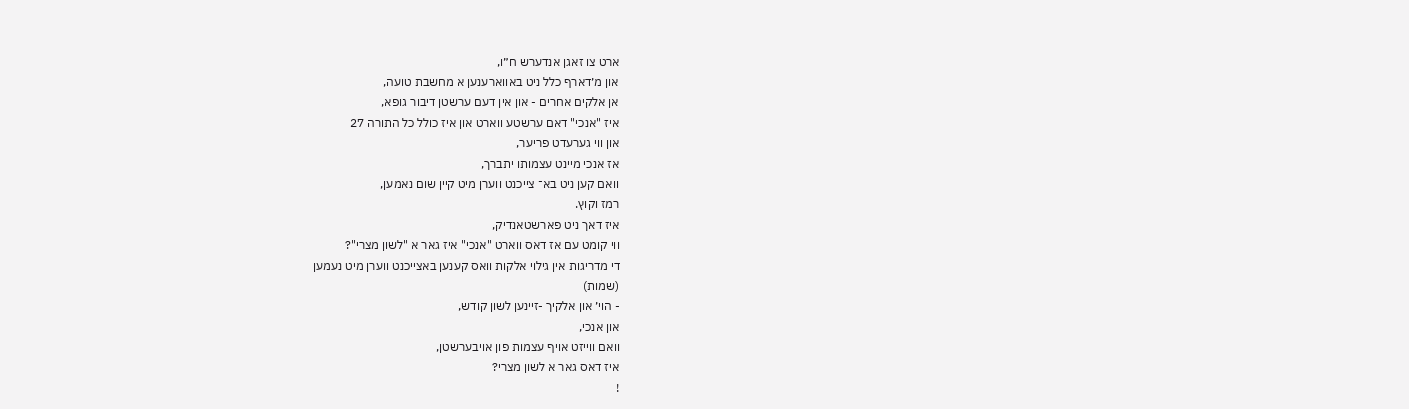ארט צו זאגן אנדערש ח״ו,
און מ׳דארף כלל ניט באווארענען א מחשבת טועה,
אן אלקים אחרים - און אין דעם ערשטן דיבור גופא,
איז "אנכי" דאם ערשטע ווארט און איז כולל כל התורה 27
און ווי גערעדט פריער,
אז אנכי מיינט עצמותו יתברך,
וואם קען ניט בא־ צייכנט ווערן מיט קיין שום נאמען,
רמז וקוץ.
איז דאך ניט פארשטאנדיק,
ווי קומט עם אז דאס ווארט "אנכי" איז גאר א "לשון מצרי"?
די מדריגות אין גילוי אלקות וואס קענען באצייכנט ווערן מיט נעמען
(שמות)
- הוי׳ און אלקיך -זיינען לשון קודש,
און אנכי,
וואם ווייזט אויף עצמות פון אויבערשטן,
איז דאס גאר א לשון מצרי?
!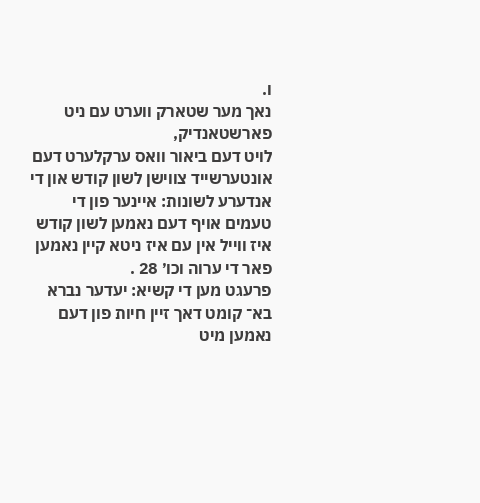ו.
נאך מער שטארק ווערט עם ניט פארשטאנדיק,
לויט דעם ביאור וואס ערקלערט דעם אונטערשייד צווישן לשון קודש און די אנדערע לשונות: איינער פון די טעמים אויף דעם נאמען לשון קודש איז ווייל אין עם איז ניטא קיין נאמען פאר די ערוה וכו׳ 28 .
פרעגט מען די קשיא: יעדער נברא בא־ קומט דאך זיין חיות פון דעם נאמען מיט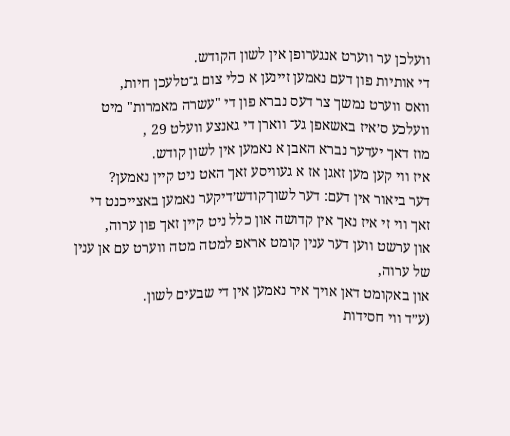וועלכן ער ווערט אנגערופן אין לשון הקודש.
די אותיות פון דעם נאמען זיינען א כלי צום ג־טלעכן חיות,
וואס ווערט נמשך צר דעס נברא פון די "עשרה מאמרות" מיט וועלכע ס׳איז באשאפן גע־ ווארן די גאנצע וועלט 29 ,
מוז דאך יעדער נברא האבן א נאמען אין לשון קודש.
איז ווי קען מען זאגן אז א געוויסע זאך האט ניט קיין נאמען?
דער ביאור אין דעם: דער לשון־קודש׳דיקער נאמען באצייכנט די זאך ווי זי איז נאך אין קדושה און כלל ניט קיין זאך פון ערוה,
און ערשט ווען דער ענין קומט אראפ למטה מטה ווערט עם אן ענין של ערוה,
און באקומט דאן אויך איר נאמען אין די שבעים לשון.
(ע״ד ווי חסידות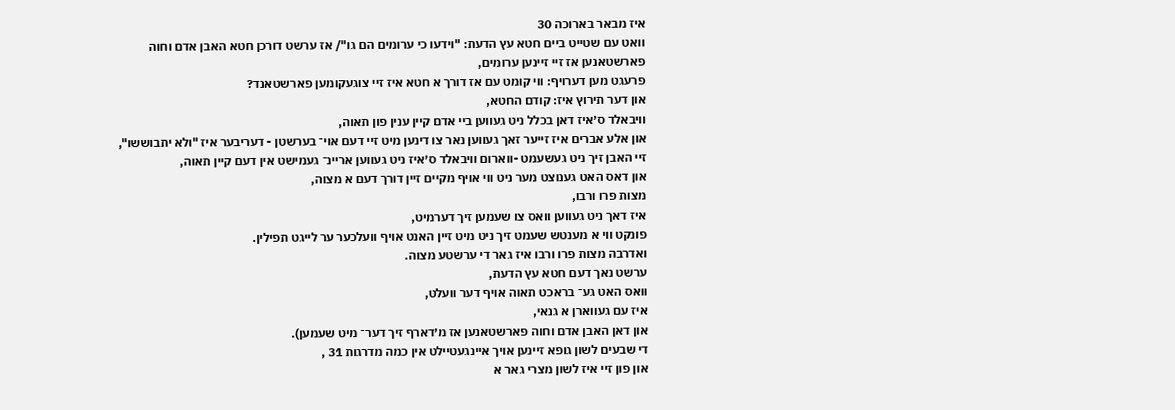איז מבאר בארוכה 30
וואט עם שטייט ביים חטא עץ הדעת: "וידעו כי ערומים הם גו"/ אז ערשט דורכן חטא האבן אדם וחוה פארשטאנען אז זיי זיינען ערומים,
פרעגט מען דערויף: ווי קומט עם אז דורך א חטא איז זיי צוגעקומען פארשטאנד?
און דער תירוץ איז: קודם החטא,
וויבאלד ס׳איז דאן בכלל ניט געווען ביי אדם קיין ענין פון תאוה,
און אלע אברים איז זייער זאך געווען נאר צו דינען מיט זיי דעם אוי־ בערשטן - דעריבער איז "ולא יתבוששו",
זיי האבן זיך ניט געשעמט -ווארום וויבאלד ס׳איז ניט געווען ארײנ־ געמישט אין דעם קיין תאוה,
און דאס האט גענוצט מער ניט ווי אויף מקיים זיין דורך דעם א מצוה,
מצות פרו ורבו,
איז דאך ניט געווען וואס צו שעמען זיך דערמיט,
פונקט ווי א מענטש שעמט זיך ניט מיט זיין האנט אויף וועלכער ער לייגט תפילין.
ואדרבה מצות פרו ורבו איז גאר די ערשטע מצוה.
ערשט נאך דעם חטא עץ הדעת,
וואס האט גע־ בראכט תאוה אויף דער וועלט,
איז עם געווארן א גנאי,
און דאן האבן אדם וחוה פארשטאנען אז מ׳דארף זיך דער־ מיט שעמען).
די שבעים לשון גופא זיינען אויך איינגעטיילט אין כמה מדרגות 31 ,
און פון זיי איז לשון מצרי גאר א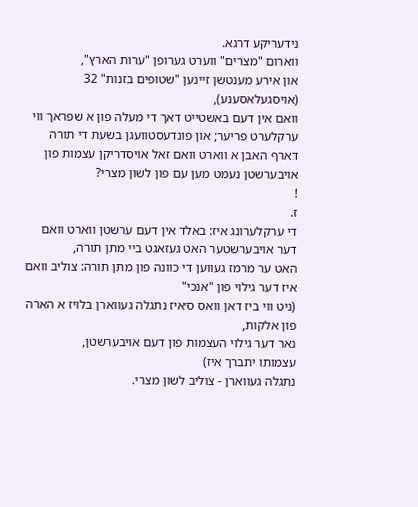נידעריקע דרגא.
ווארום "מצרים" ווערט גערופן "ערות הארץ",
און אירע מענטשן זיינען "שטופים בזנות" 32
(אויסגעלאסענע),
וואם אין דעם באשטייט דאך די מעלה פון א שפראך ווי ערקלערט פריער; און פונדעסטוועגן בשעת די תורה דארף האבן א ווארט וואם זאל אויסדריקן עצמות פון אויבערשטן נעמט מען עם פון לשון מצרי?
!
ז.
די ערקלערונג איז: באלד אין דעם ערשטן ווארט וואם דער אויבערשטער האט געזאגט ביי מתן תורה,
האט ער מרמז געווען די כוונה פון מתן תורה: צוליב וואם איז דער גילוי פון "אנכי"
(ניט ווי ביז דאן וואס ס׳איז נתגלה געווארן בלויז א הארה פון אלקות,
נאר דער גילוי העצמות פון דעם אויבערשטן,
עצמותו יתברך איז)
נתגלה געווארן - צוליב לשון מצרי.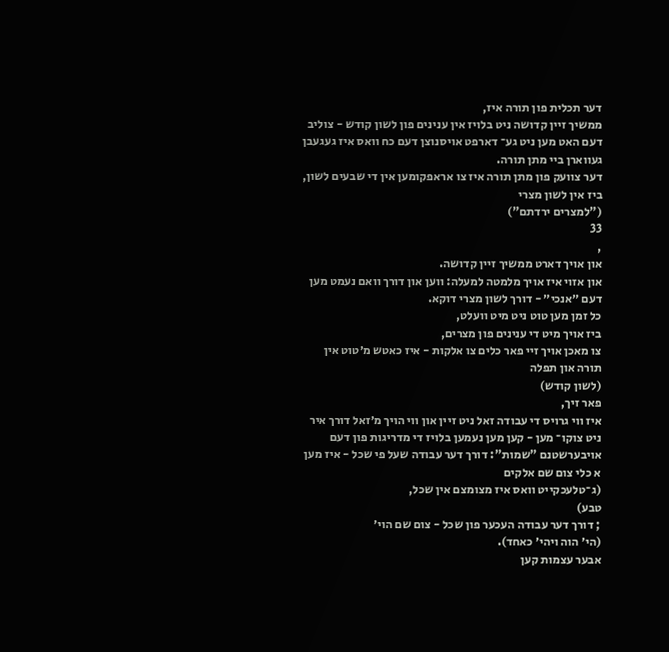דער תכלית פון תורה איז,
ממשיך זיין קדושה ניט בלויז אין ענינים פון לשון קודש - צוליב דעם האט מען ניט גע־ דארפט אויסנוצן דעם כח וואס איז געגעבן געווארן ביי מתן תורה.
דער צוועק פון מתן תורה איז צו אראפקומען אין די שבעים לשון,
ביז אין לשון מצרי
("למצרים ירדתם")
33
,
און אויך דארט ממשיך זיין קדושה.
און אזוי איז אויך מלמטה למעלה: ווען און דורך וואם נעמט מען דעם ״אנכי״ - דורך לשון מצרי דוקא.
כל זמן מען טוט ניט מיט וועלט,
ביז אויך מיט די ענינים פון מצרים,
צו מאכן אויך זיי פאר כלים צו אלקות - איז כאטש מ׳טוט אין תורה און תפלה
(לשון קודש)
פאר זיך,
איז ווי גרויס די עבודה זאל ניט זיין און ווי הויך מ׳זאל דורך איר ניט צוקו־ מען - קען מען נעמען בלויז די מדריגות פון דעם אויבערשטנם "שמות": דורך דער עבודה שעל פי שכל - איז מען א כלי צום שם אלקים
(ג־טלעכקייט וואס איז מצומצם אין שכל,
טבע)
; דורך דער עבודה העכער פון שכל - צום שם הוי׳
(הי׳ הוה ויהי׳ כאחד).
אבער עצמות קען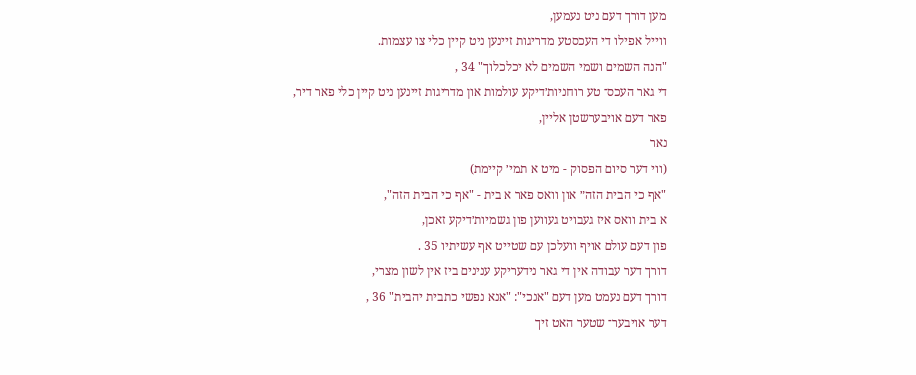מען דורך דעם ניט נעמען,
ווייל אפילו די העכסטע מדריגות זיינען ניט קיין כלי צו עצמות.
"הנה השמים ושמי השמים לא יכלכלוך" 34 ,
די גאר העכס־ טע רוחניות׳דיקע עולמות און מדריגות זיינען ניט קיין כלי פאר דיר,
פאר דעם אויבערשטן אליין,
נאר
(ווי דער סיום הפסוק - מיט א תמי׳ קיימת)
"אף כי הבית הזה״ און וואס פאר א בית - "אף כי הבית הזה",
א בית וואס איז געבויט געווען פון גשמיות׳דיקע זאכן,
פון דעם עולם אויף וועלכן עם שטייט אף עשיתיו 35 .
דורך דער עבודה אין די גאר נידעריקע ענינים ביז אין לשון מצרי,
דורך דעם נעמט מען דעם "אנכי": "אנא נפשי כתבית יהבית" 36 ,
דער אויבער־ שטער האט זיך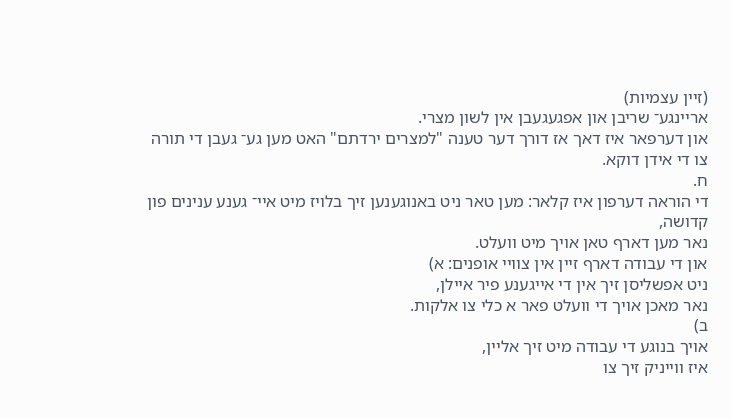(זיין עצמיות)
אריינגע־ שריבן און אפגעגעבן אין לשון מצרי.
און דערפאר איז דאך אז דורך דער טענה "למצרים ירדתם" האט מען גע־ געבן די תורה צו די אידן דוקא.
ח.
די הוראה דערפון איז קלאר: מען טאר ניט באנוגענען זיך בלויז מיט איי־ גענע ענינים פון קדושה,
נאר מען דארף טאן אויך מיט וועלט.
און די עבודה דארף זיין אין צוויי אופנים: א)
ניט אפשליסן זיך אין די אייגענע פיר איילן,
נאר מאכן אויך די וועלט פאר א כלי צו אלקות.
ב)
אויך בנוגע די עבודה מיט זיך אליין,
איז ווייניק זיך צו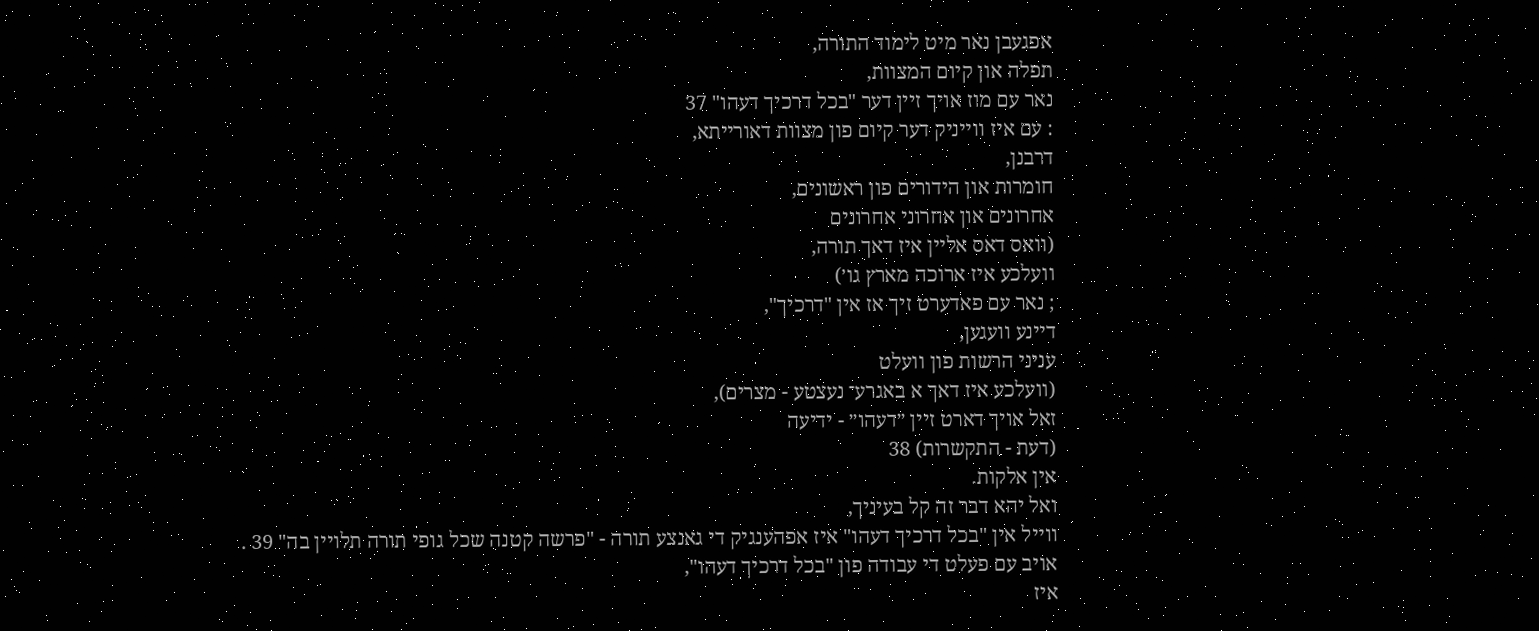אפגעבן נאר מיט לימוד התורה,
תפלה און קיום המצוות,
נאר עם מוז אויך זיין דער "בכל דרכיך דעהו" 37
: עם איז ווייניק דער קיום פון מצוות דאורייתא,
דרבנן,
חומרות און הידורים פון ראשונים,
אחרונים און אחרוני אחרונים
(וואס דאס אליין איז דאך תורה,
וועלכע איז ארוכה מארץ גו׳)
; נאר עם פאדערט זיך אז אין "דרכיך",
דיינע וועגען,
עניני הרשות פון וועלט
(וועלכע איז דאך א באגרע־ נעצטע - מצרים),
זאל אויך דארט זיין ״דעהו״ - ידיעה
(דעת - התקשרות) 38
אין אלקות.
ואל יהא דבר זה קל בעיניך,
ווייל אין "בכל דרכיך דעהו" איז אפהענגיק די גאנצע תורה - "פרשה קטנה שכל גופי תורה תלויין בה" 39 .
אויב עם פעלט די עבודה פון "בכל דרכיך דעהו",
איז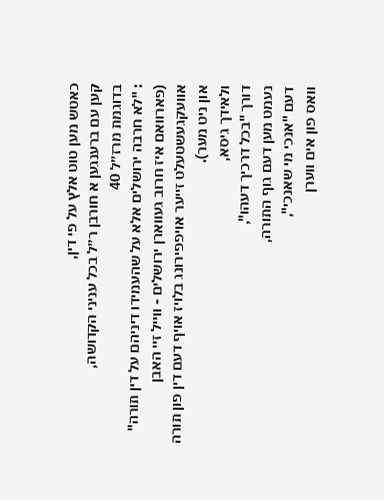כאטש מען טוט אלץ על פי דין,
קען עם ברענגען א חורבן ר״ל בכל עניני הקדושה,
בדוגמת מרז״ל 40
: "לא חרבה ירושלים אלא על שהעמידו דיניהם על דין תורה"
(פארוואם איז חרוב געווארן ירושלים - ווייל זיי האבן אוועקגעשטעלט זייער אויפפירונג בלויז אויף דעם דין פון תורה און ניט מער).
ולאידך גיסא,
דורך "בכל דרכיך דעהו",
נעמט מען דעם גוף התורה,
דעם "אנכי מי שאנכי",
וואס פון אים ווערן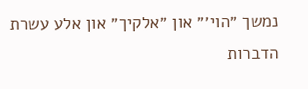נמשך ״הוי׳״ און ״אלקיך״ און אלע עשרת הדברות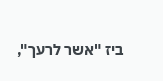ביז "אשר לרעך",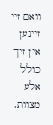וואם זיי זיינען אין זיך כולל אלע מצוות.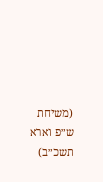(משיחת ש״פ וארא תשכ״ב)